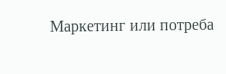Маркетинг или потреба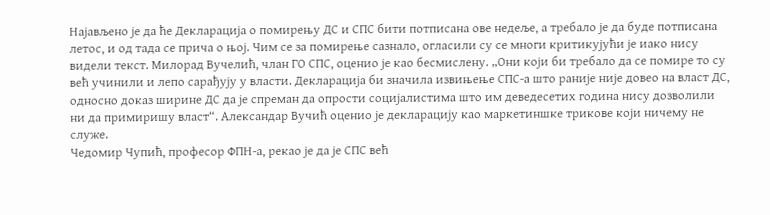Најављено је да ће Декларација о помирењу ДС и СПС бити потписана ове недеље, а требало је да буде потписана летос, и од тада се прича о њој. Чим се за помирење сазнало, огласили су се многи критикујући је иако нису видели текст. Милорад Вучелић, члан ГО СПС, оценио је као бесмислену. „Они који би требало да се помире то су већ учинили и лепо сарађују у власти. Декларација би значила извињење СПС-а што раније није довео на власт ДС, односно доказ ширине ДС да је спреман да опрости социјалистима што им деведесетих година нису дозволили ни да примиришу власт“. Александар Вучић оценио је декларацију као маркетиншке трикове који ничему не служе.
Чедомир Чупић, професор ФПН-а, рекао је да је СПС већ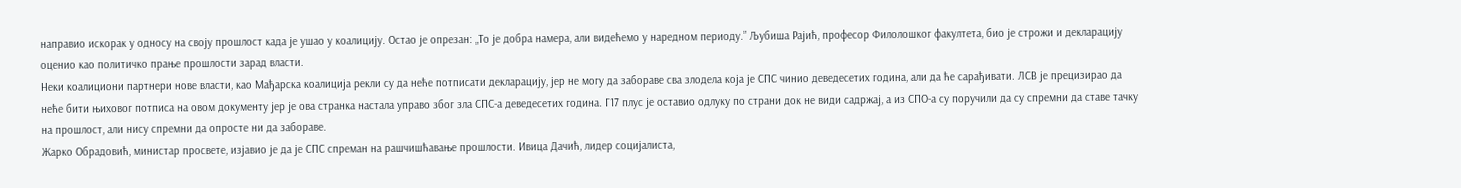направио искорак у односу на своју прошлост када је ушао у коалицију. Остао је опрезан: „То је добра намера, али видећемо у наредном периоду.” Љубиша Рајић, професор Филолошког факултета, био је строжи и декларацију оценио као политичко прање прошлости зарад власти.
Неки коалициони партнери нове власти, као Мађарска коалиција рекли су да неће потписати декларацију, јер не могу да забораве сва злодела која је СПС чинио деведесетих година, али да ће сарађивати. ЛСВ је прецизирао да неће бити њиховог потписа на овом документу јер је ова странка настала управо због зла СПС-а деведесетих година. Г17 плус је оставио одлуку по страни док не види садржај, а из СПО-а су поручили да су спремни да ставе тачку на прошлост, али нису спремни да опросте ни да забораве.
Жарко Обрадовић, министар просвете, изјавио је да је СПС спреман на рашчишћавање прошлости. Ивица Дачић, лидер социјалиста,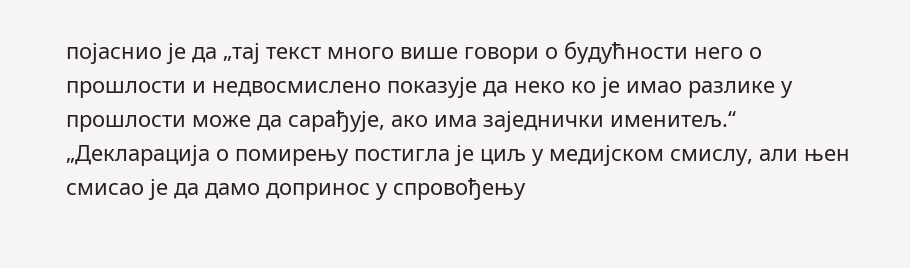појаснио је да „тај текст много више говори о будућности него о прошлости и недвосмислено показује да неко ко је имао разлике у прошлости може да сарађује, ако има заједнички именитељ.“
„Декларација о помирењу постигла је циљ у медијском смислу, али њен смисао је да дамо допринос у спровођењу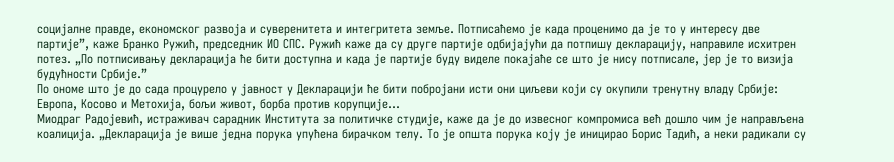социјалне правде, економског развоја и суверенитета и интегритета земље. Потписаћемо је када проценимо да је то у интересу две партије”, каже Бранко Ружић, председник ИО СПС. Ружић каже да су друге партије одбијајући да потпишу декларацију, направиле исхитрен потез. „По потписивању декларација ће бити доступна и када је партије буду виделе покајаће се што је нису потписале, јер је то визија будућности Србије.”
По ономе што је до сада процурело у јавност у Декларацији ће бити побројани исти они циљеви који су окупили тренутну владу Србије: Европа, Косово и Метохија, бољи живот, борба против корупције...
Миодраг Радојевић, истраживач сарадник Института за политичке студије, каже да је до извесног компромиса већ дошло чим је направљена коалиција. „Декларација је више једна порука упућена бирачком телу. То је општа порука коју је иницирао Борис Тадић, а неки радикали су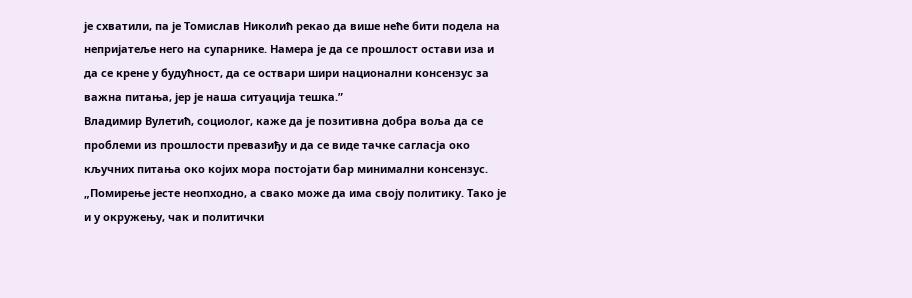је схватили, па је Томислав Николић рекао да више неће бити подела на непријатеље него на супарнике. Намера је да се прошлост остави иза и да се крене у будућност, да се оствари шири национални консензус за важна питања, јер је наша ситуација тешка.”
Владимир Вулетић, социолог, каже да је позитивна добра воља да се проблеми из прошлости превазиђу и да се виде тачке сагласја око кључних питања око којих мора постојати бар минимални консензус. „Помирење јесте неопходно, а свако може да има своју политику. Тако је и у окружењу, чак и политички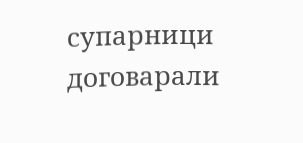супарници договарали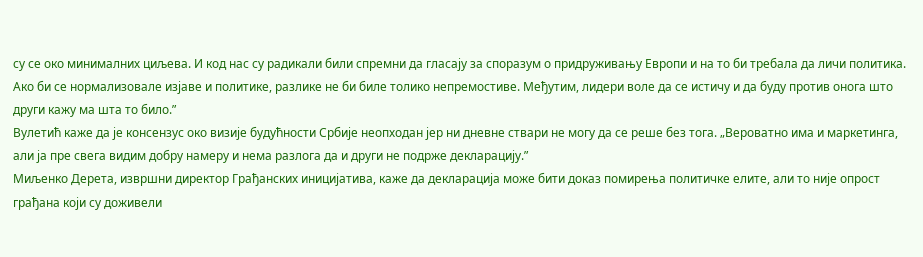су се око минималних циљева. И код нас су радикали били спремни да гласају за споразум о придруживању Европи и на то би требала да личи политика. Ако би се нормализовале изјаве и политике, разлике не би биле толико непремостиве. Међутим, лидери воле да се истичу и да буду против онога што други кажу ма шта то било.”
Вулетић каже да је консензус око визије будућности Србије неопходан јер ни дневне ствари не могу да се реше без тога. „Вероватно има и маркетинга, али ја пре свега видим добру намеру и нема разлога да и други не подрже декларацију.”
Миљенко Дерета, извршни директор Грађанских иницијатива, каже да декларација може бити доказ помирења политичке елите, али то није опрост грађана који су доживели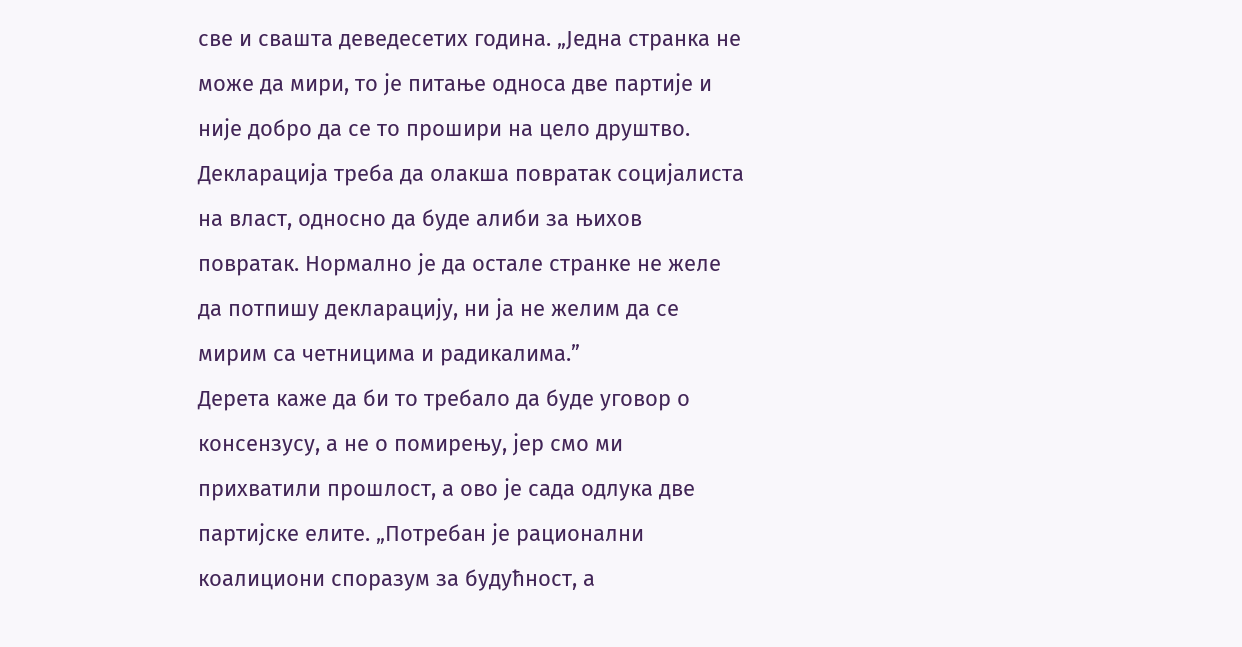све и свашта деведесетих година. „Једна странка не може да мири, то је питање односа две партије и није добро да се то прошири на цело друштво. Декларација треба да олакша повратак социјалиста на власт, односно да буде алиби за њихов повратак. Нормално је да остале странке не желе да потпишу декларацију, ни ја не желим да се мирим са четницима и радикалима.”
Дерета каже да би то требало да буде уговор о консензусу, а не о помирењу, јер смо ми прихватили прошлост, а ово је сада одлука две партијске елите. „Потребан је рационални коалициони споразум за будућност, а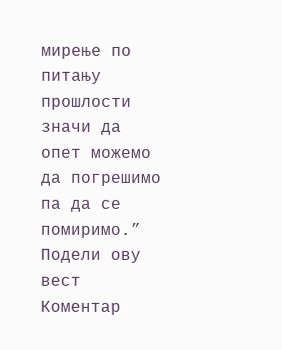мирење по питању прошлости значи да опет можемо да погрешимо па да се помиримо.”
Подели ову вест
Комeнтар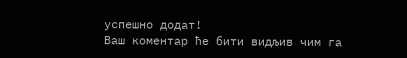успeшно додат!
Ваш комeнтар ћe бити видљив чим га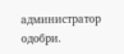администратор одобри.